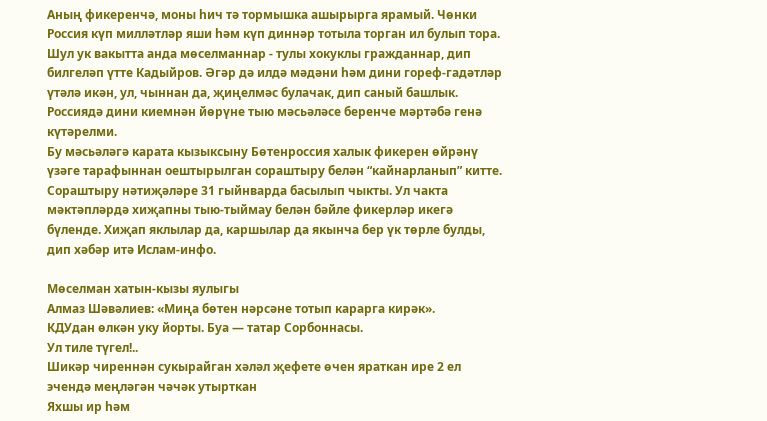Аның фикеренчә, моны һич тә тормышка ашырырга ярамый. Чөнки Россия күп милләтләр яши һәм күп диннәр тотыла торган ил булып тора. Шул ук вакытта анда мөселманнар - тулы хокуклы гражданнар, дип билгеләп үтте Кадыйров. Әгәр дә илдә мәдәни һәм дини гореф-гадәтләр үтәлә икән, ул, чыннан да, җиңелмәс булачак, дип саный башлык. Россиядә дини киемнән йөрүне тыю мәсьәләсе беренче мәртәбә генә күтәрелми.
Бу мәсьәләгә карата кызыксыну Бөтенроссия халык фикерен өйрәнү үзәге тарафыннан оештырылган сораштыру белән “кайнарланып” китте. Сораштыру нәтиҗәләре 31 гыйнварда басылып чыкты. Ул чакта мәктәпләрдә хиҗапны тыю-тыймау белән бәйле фикерләр икегә бүленде. Хиҗап яклылар да, каршылар да якынча бер үк төрле булды, дип хәбәр итә Ислам-инфо.

Мөселман хатын-кызы яулыгы
Алмаз Шәвәлиев: «Миңа бөтен нәрсәне тотып карарга кирәк».
КДУдан өлкән уку йорты. Буа — татар Сорбоннасы.
Ул тиле түгел!..
Шикәр чиреннән сукырайган хәләл җефете өчен яраткан ире 2 ел эчендә меңләгән чәчәк утырткан
Яхшы ир һәм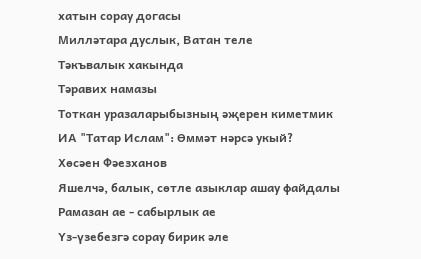хатын сорау догасы
Милләтара дуслык, Ватан теле
Тәкъвалык хакында
Тәравих намазы
Тоткан уразаларыбызның әҗерен киметмик
ИА "Татар Ислам": Өммәт нәрсә укый?
Хөсәен Фәезханов
Яшелчә, балык, сөтле азыклар ашау файдалы
Рамазан ае - сабырлык ае
Үз-үзебезгә сорау бирик әле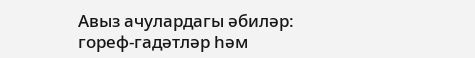Авыз ачулардагы әбиләр: гореф-гадәтләр һәм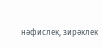нәфислек, зирәклек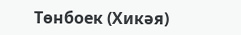Төнбоек (Хикәя)